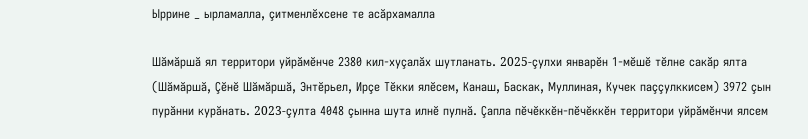Ыррине _ ырламалла, çитменлĕхсене те асăрхамалла

Шăмăршă ял территори уйрăмĕнче 2380 кил-хуçалăх шутланать. 2025-çулхи январĕн 1-мĕшĕ тĕлне сакăр ялта (Шăмăршă, Çĕнĕ Шăмăршă, Энтĕрьел, Ирçе Тĕкки ялĕсем, Канаш, Баскак, Муллиная, Кучек паççулккисем) 3972 çын пурăнни курăнать. 2023-çулта 4048 çынна шута илнĕ пулнă. Çапла пĕчĕккĕн-пĕчĕккĕн территори уйрăмĕнчи ялсем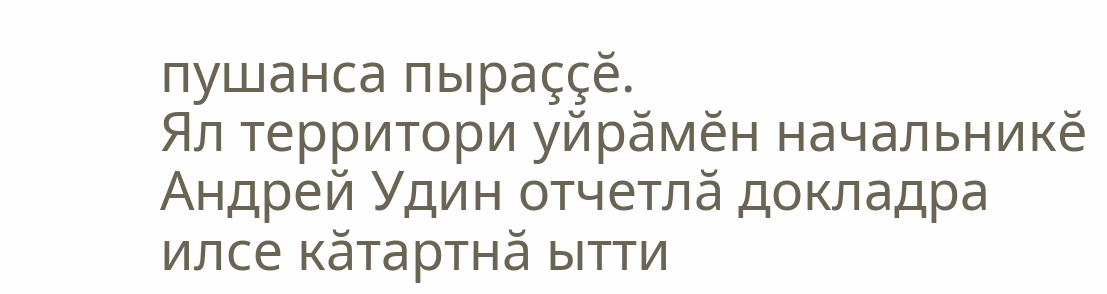пушанса пыраççĕ.
Ял территори уйрăмĕн начальникĕ Андрей Удин отчетлă докладра илсе кăтартнă ытти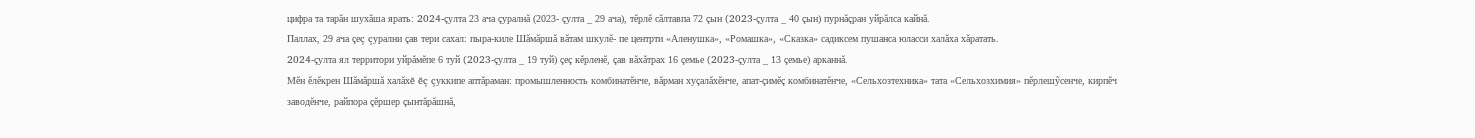цифра та тарăн шухăша ярать: 2024-çулта 23 ача çуралнă (2023- çулта _ 29 ача), тĕрлĕ сăлтавпа 72 çын (2023-çулта _ 40 çын) пурнăçран уйрăлса кайнă.
Паллах, 29 ача çеç çурални çав тери сахал: пыра-киле Шăмăршă вăтам шкулĕ- пе центрти «Аленушка», «Ромашка», «Сказка» садиксем пушанса юласси халăха хăратать.
2024-çулта ял территори уйрăмĕпе 6 туй (2023-çулта _ 19 туй) çеç кĕрленĕ, çав вăхăтрах 16 çемье (2023-çулта _ 13 çемье) арканнă.
Мĕн ĕлĕкрен Шăмăршă халăхĕ ĕç çуккипе аптăраман: промышленность комбинатĕнче, вăрман хуçалăхĕнче, апат-çимĕç комбинатĕнче, «Сельхозтехника» тата «Сельхозхимия» пĕрлешỹсенче, кирпĕч заводĕнче, райпора çĕршер çынтăрăшнă,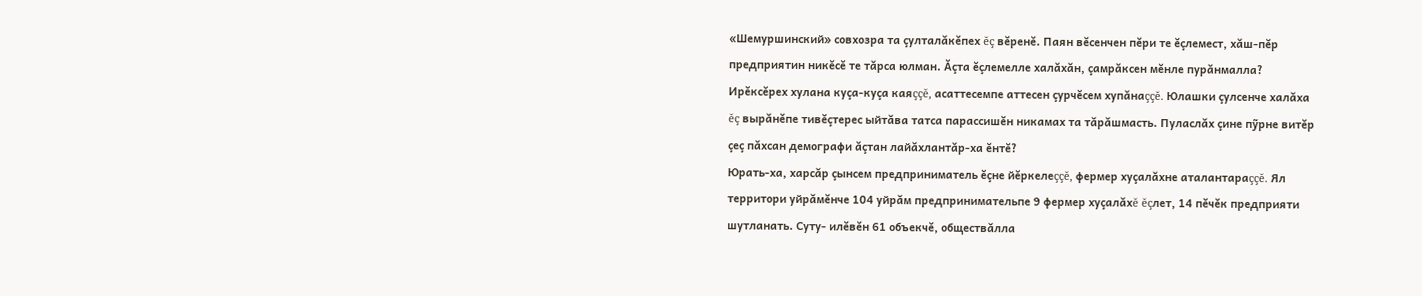«Шемуршинский» совхозра та çулталăкĕпех ĕç вĕренĕ. Паян вĕсенчен пĕри те ĕçлемест, хăш-пĕр предприятин никĕсĕ те тăрса юлман. Ăçта ĕçлемелле халăхăн, çамрăксен мĕнле пурăнмалла? Ирĕксĕрех хулана куçа-куçа каяççĕ, асаттесемпе аттесен çурчĕсем хупăнаççĕ. Юлашки çулсенче халăха ĕç вырăнĕпе тивĕçтерес ыйтăва татса парассишĕн никамах та тăрăшмасть. Пуласлăх çине пỹрне витĕр çеç пăхсан демографи ăçтан лайăхлантăр-ха ĕнтĕ?
Юрать-ха, харсăр çынсем предприниматель ĕçне йĕркелеççĕ, фермер хуçалăхне аталантараççĕ. Ял территори уйрăмĕнче 104 уйрăм предпринимательпе 9 фермер хуçалăхĕ ĕçлет, 14 пĕчĕк предприяти шутланать. Суту- илĕвĕн 61 объекчĕ, обществăлла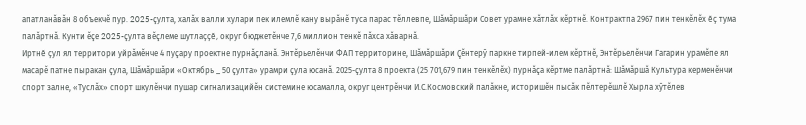апатланăвăн 8 объекчĕ пур. 2025-çулта, халăх валли хулари пек илемлĕ кану вырăнĕ туса парас тĕллевпе, Шăмăршăри Совет урамне хăтлăх кĕртнĕ. Контрактпа 2967 пин тенкĕлĕх ĕç тума палăртнă. Кунти ĕçе 2025-çулта вĕçлеме шутлаççĕ, округ бюджетĕнче 7,6 миллион тенкĕ пăхса хăварнă.
Иртнĕ çул ял территори уйрăмĕнче 4 пуçару проектне пурнăçланă. Энтĕрьелĕнчи ФАП территорине, Шăмăршăри Çĕнтерỹ паркне тирпей-илем кĕртнĕ, Энтĕрьелĕнчи Гагарин урамĕпе ял масарĕ патне пыракан çула, Шăмăршăри «Октябрь _ 50 çулта» урамри çула юсанă. 2025-çулта 8 проекта (25 701,679 пин тенкĕлĕх) пурнăçа кĕртме палăртнă: Шăмăршă Культура керменĕнчи спорт залне, «Туслăх» спорт шкулĕнчи пушар сигнализацийĕн системине юсамалла, округ центрĕнчи И.С.Космовский палăкне, историшĕн пысăк пĕлтерĕшлĕ Хырла хỹтĕлев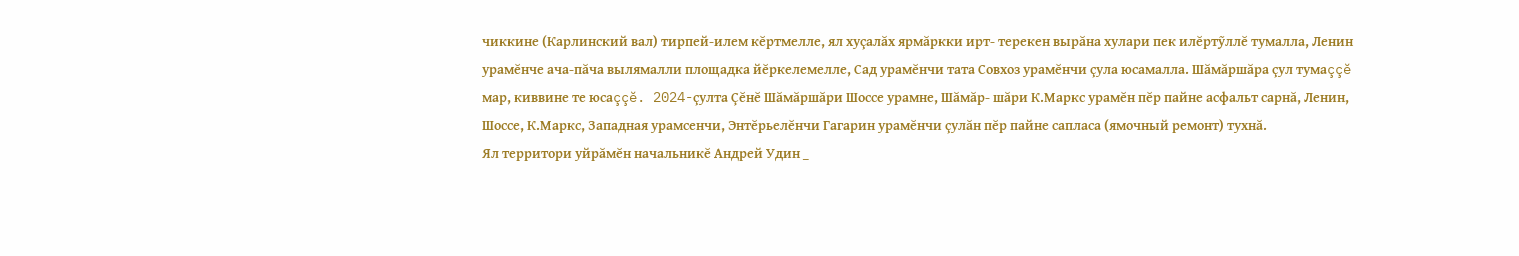чиккине (Карлинский вал) тирпей-илем кĕртмелле, ял хуçалăх ярмăркки ирт- терекен вырăна хулари пек илĕртỹллĕ тумалла, Ленин урамĕнче ача-пăча вылямалли площадка йĕркелемелле, Сад урамĕнчи тата Совхоз урамĕнчи çула юсамалла. Шăмăршăра çул тумаççĕ мар, киввине те юсаççĕ. 2024-çулта Çĕнĕ Шăмăршăри Шоссе урамне, Шăмăр- шăри К.Маркс урамĕн пĕр пайне асфальт сарнă, Ленин, Шоссе, К.Маркс, Западная урамсенчи, Энтĕрьелĕнчи Гагарин урамĕнчи çулăн пĕр пайне сапласа (ямочный ремонт) тухнă.
Ял территори уйрăмĕн начальникĕ Андрей Удин _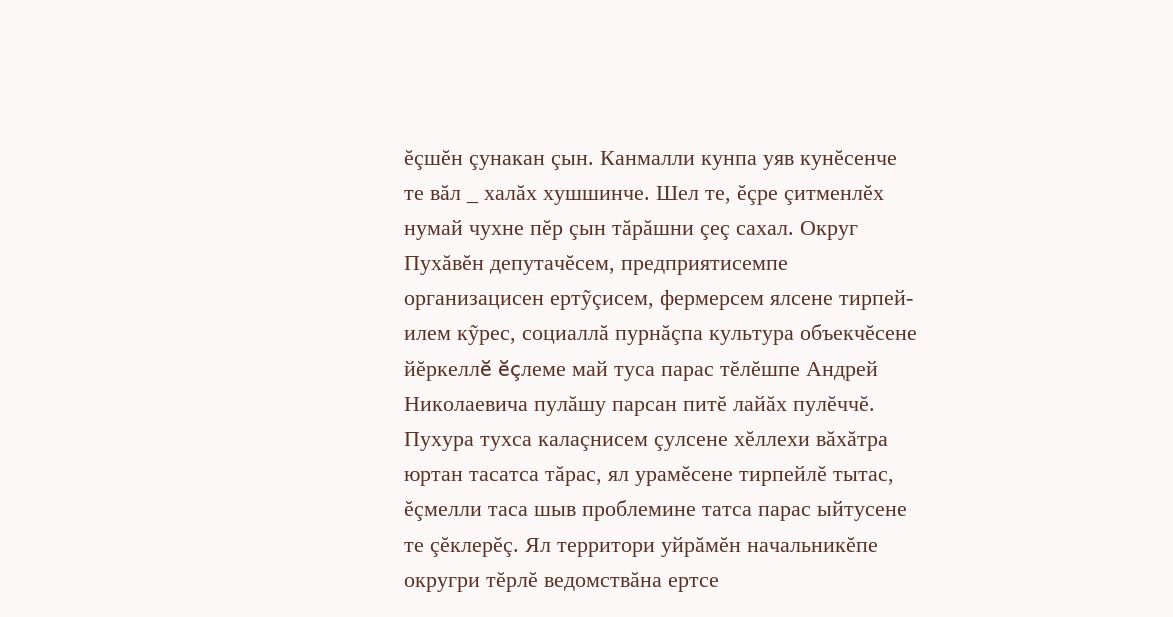ĕçшĕн çунакан çын. Канмалли кунпа уяв кунĕсенче те вăл _ халăх хушшинче. Шел те, ĕçре çитменлĕх нумай чухне пĕр çын тăрăшни çеç сахал. Округ Пухăвĕн депутачĕсем, предприятисемпе организацисен ертỹçисем, фермерсем ялсене тирпей-илем кỹрес, социаллă пурнăçпа культура объекчĕсене йĕркеллĕ ĕçлеме май туса парас тĕлĕшпе Андрей Николаевича пулăшу парсан питĕ лайăх пулĕччĕ.
Пухура тухса калаçнисем çулсене хĕллехи вăхăтра юртан тасатса тăрас, ял урамĕсене тирпейлĕ тытас, ĕçмелли таса шыв проблемине татса парас ыйтусене те çĕклерĕç. Ял территори уйрăмĕн начальникĕпе округри тĕрлĕ ведомствăна ертсе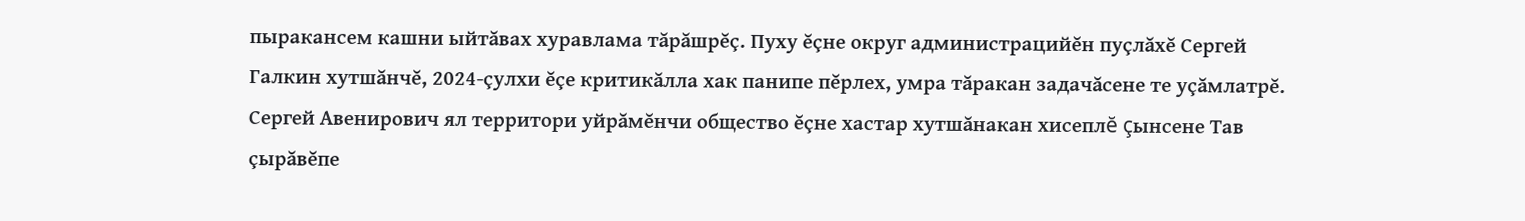пыракансем кашни ыйтăвах хуравлама тăрăшрĕç. Пуху ĕçне округ администрацийĕн пуçлăхĕ Сергей Галкин хутшăнчĕ, 2024-çулхи ĕçе критикăлла хак панипе пĕрлех, умра тăракан задачăсене те уçăмлатрĕ. Сергей Авенирович ял территори уйрăмĕнчи общество ĕçне хастар хутшăнакан хисеплĕ çынсене Тав çырăвĕпе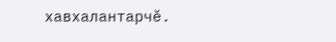хавхалантарчĕ.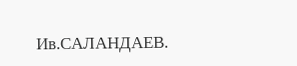Ив.САЛАНДАЕВ.